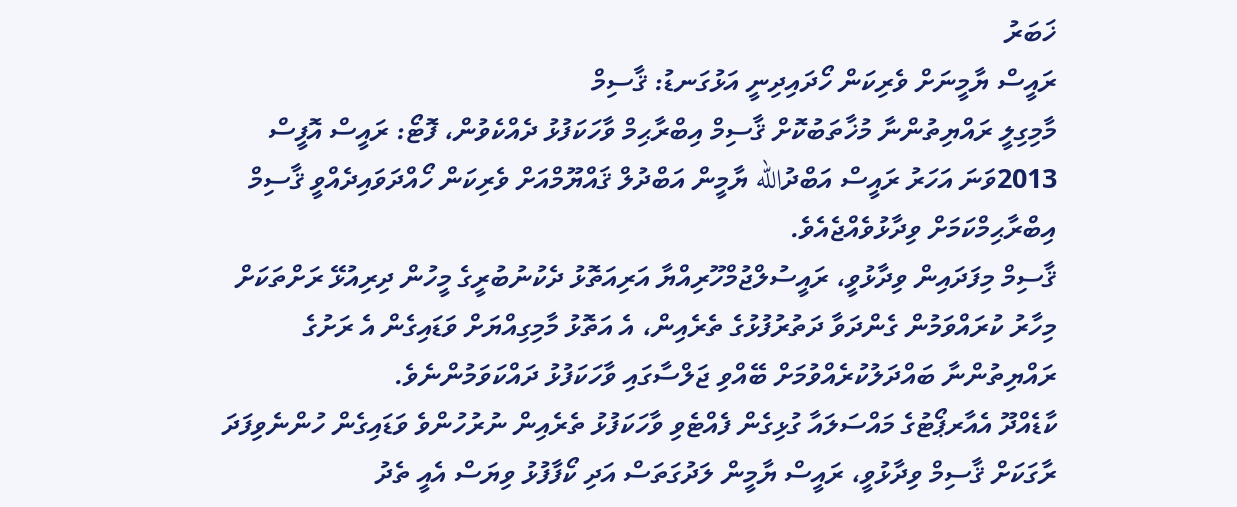ޚަބަރު
ރައީސް ޔާމީނަށް ވެރިކަން ހޯދައިދިނީ އަޅުގަނޑު: ޤާސިމް
މާމިގިލީ ރައްޔިތުންނާ މުޚާތަބުކޮށް ޤާސިމް އިބްރާޙިމް ވާހަކަފުޅު ދެއްކެވުން، ފޮޓޯ: ރައީސް އޮފީސް
2013ވަނަ އަހަރު ރައީސް އަބްދުالله ޔާމީން އަބްދުލް ޤައްޔޫމްއަށް ވެރިކަން ހޯއްދަވައިދެއްވީ ޤާސިމް އިބްރާޙިމްކަމަށް ވިދާޅުވެއްޖެއެވެ.
ޤާސިމް މިފަދައިން ވިދާޅުވީ، ރައީސުލްޖުމްހޫރިއްޔާ އަރިއަތޮޅު ދެކުނުބުރީގެ މީހުން ދިރިއުޅޭ ރަށްތަކަށް މިހާރު ކުރައްވަމުން ގެންދަވާ ދަތުރުފުޅުގެ ތެރެއިން، އެ އަތޮޅު މާމިގިއްޔަށް ވަޑައިގެން އެ ރަށުގެ ރައްޔިތުންނާ ބައްދަލުކުރެއްވުމަށް ބޭއްވި ޖަލްސާގައި ވާހަކަފުޅު ދައްކަވަމުންނެވެ.
ކާޑެއްދޫ އެއާރޕޯޓުގެ މައްސަލައާ ގުޅިގެން ފެއްޓެވި ވާހަކަފުޅު ތެރެއިން ނުރުހުންވެ ވަޑައިގެން ހުންނެވިފަދަ ރާގަކަށް ޤާސިމް ވިދާޅުވީ، ރައީސް ޔާމީން ލަދުގަތަސް އަދި ކޯފާފުޅު ވިޔަސް އެއީ ތެދު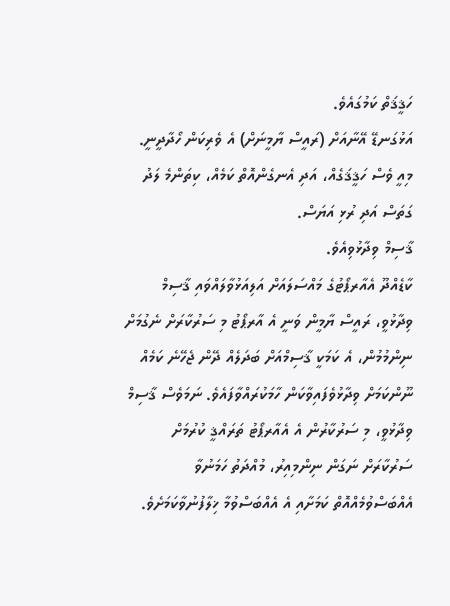ހަޤީޤަތް ކަމުގައެވެ.
އަޅުގަނޑޭ އޭނާއަށް (ރައީސް ޔާމީނަށް) އެ ވެރިކަން ހޯދާދީނީ. މިއީ ވެސް ހަޤީޤަގެއް، އަދި އެނގެންއޮތް ކަމެއް، ކިތަންމެ ލަދު ގަތަސް އަދި ރުޅި އަޔަސް.
ޤާސިމް ވިދާޅުވިއެވެ.
ކާޑެއްދޫ އެއާރޕޯޓުގެ މައްސަލައަށް އަލިއަޅުވާލައްވައި ޤާސިމް ވިދާޅުވީ، ރައީސް ޔާމީން ވަނީ އެ އާރޕޯޓު މި ސަރުކާރަށް ނެގުމަށް ނިންމުމުން، އެ ކަމަކީ ޤާސިމްއަށް ބަދަލެއް ދޭން ޖެހޭނެ ކަމެއް ނޫންކަމަށް ވިދާޅުވެފައިވާކަން ހާމަކުރައްވާފައެވެ. ނަމަވެސް ޤާސިމް ވިދާޅުވީ، މި ސަރުކާރުން އެ އެއާރޕޯޓު ތަރައްޤީ ކުރުމަށް ސަރުކާރަށް ނަގަން ނިންމިއިރު، މުއްދަތު ހަމަނުވާ އެއްބަސްވުމެއްއޮތް ކަމަށާއި އެ އެއްބަސްވުމާ ޚިލާފުނުވާކަމަށެވެ.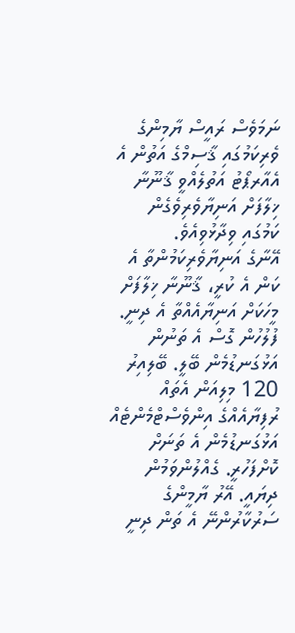ނަމަވެސް ރައީސް ޔާމިންގެ ވެރިކަމުގައި ޤާސިމްގެ އަތުން އެ އެއާރޕޯޓު އަތުލެއްވީ ޤާނޫނާ ޚިލާފަށް އަނިޔާވެރިވެގެން ކަމުގައި ވިދާޅުވިއެވެ.
އޭނާގެ އަނިޔާވެރިކަމުންތާ އެ ކަން އެ ކުރީ، ޤާނޫނާ ޚިލާފަށް މީހަކަށް އަނިޔާއެއްތާ އެ ދިނީ. ފުލުހުން ގޮސް އެ ތަނުން އަޅުގަނޑުމެން ބޭލީ. ބޭލިއިރު 120 މިލިއަން އެތައް ރުފިޔާއެއްގެ އިންވެސްޓްމެންޓެއް އަޅުގަނޑުމެން އެ ތަނަށް ކޮށްފަހުރީ. ގެއްލުންވަމުން ދިޔައީ. އޭރު ޔާމީންގެ ސަރުކާރުންނޭ އެ ތަން ދިނީ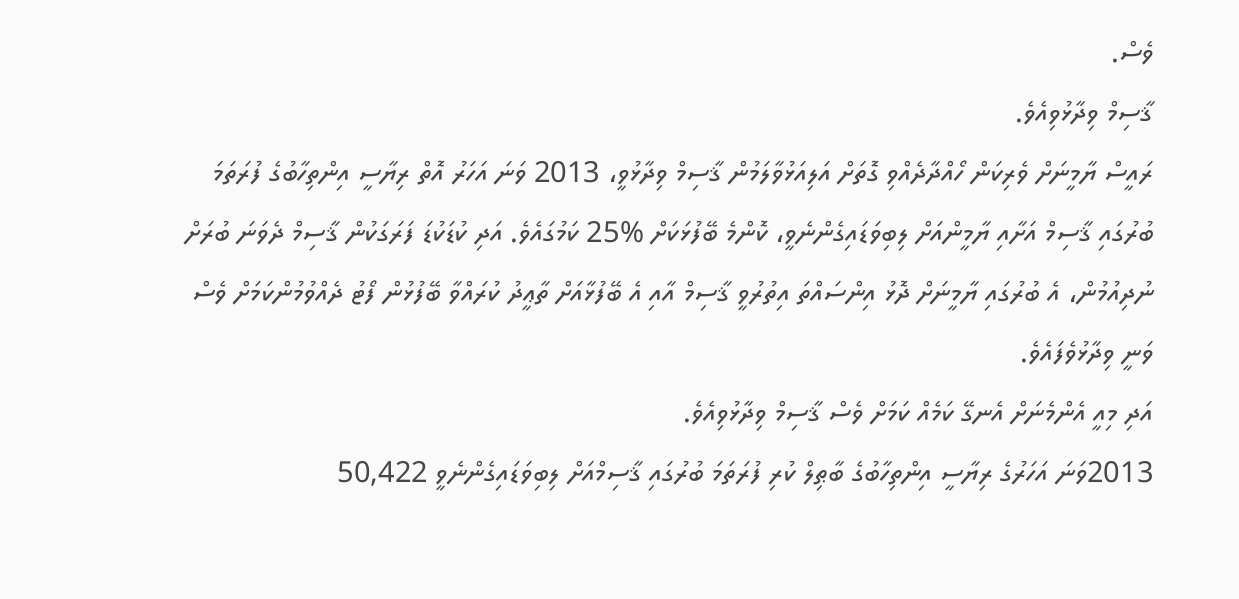ވެސް.
ޤާސިމް ވިދާޅުވިއެވެ.
ރައީސް ޔާމީނަށް ވެރިކަން ހޯއްދާދެއްވި ގޮތަށް އަލިއަޅުވާލަމުން ޤާސިމް ވިދާޅުވީ، 2013 ވަނަ އަހަރު އޮތް ރިޔާސީ އިންތިހާބުގެ ފުރަތަމަ ބުރުގައި ޤާސިމް އަށާއި ޔާމީންއަށް ލިބިވަޑައިގެންނެވީ، ކޮންމެ ބޭފުޅަކަށް %25 ކަމުގައެވެ. އަދި ކުޑަކުޑަ ފަރަގަކުން ޤާސިމް ދެވަނަ ބުރަށް ނުދިއުމުން، އެ ބުރުގައި ޔާމީނަށް ދޮޅު އިންސައްތަ އިތުރުވީ ޤާސިމް އާއި އެ ބޭފުޅާއަށް ތާޢީދު ކުރައްވާ ބޭފުޅުން ފޯޓު ދެއްވުމުންކަމަށް ވެސް ވަނީ ވިދާޅުވެފައެވެ.
އަދި މިއީ އެންމެނަށް އެނގޭ ކަމެއް ކަމަށް ވެސް ޤާސިމް ވިދާޅުވިއެވެ.
2013ވަނަ އަހަރުގެ ރިޔާސީ އިންތިހާބުގެ ބާޠިލް ކުރި ފުރަތަމަ ބުރުގައި ޤާސިމްއަށް ލިބިވަޑައިގެންނެވީ 50,422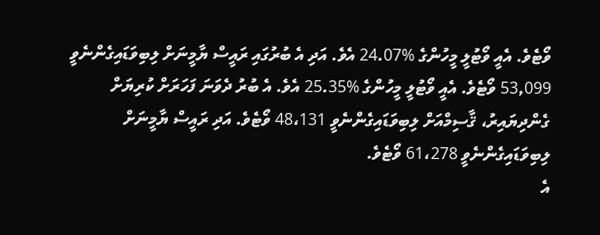ވޯޓެވެ. އެއީ ވޯޓުލީ މީހުންގެ %24.07 އެވެ. އަދި އެ ބުރުގައި ރައީސް ޔާމީނަށް ލިބިވަޑައިގެންނެވީ 53,099 ވޯޓެވެ. އެއީ ވޯޓުލީ މީހުންގެ %25.35 އެވެ. އެ ބުރު ދެވަނަ ފަހަރަށް ކުރިޔަށް ގެންދިޔައިރު، ޤާސިމްއަށް ލިބިވަޑައިގެންނެވީ 48،131 ވޯޓެވެ. އަދި ރައީސް ޔާމީނަށް ލިބިވަޑައިގެންނެވީ 61،278 ވޯޓެވެ.
އެ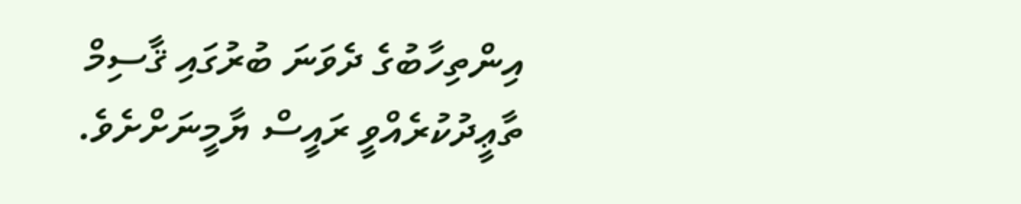އިންތިހާބުގެ ދެވަނަ ބުރުގައި ޤާސިމް ތާޢީދުކުރެއްވީ ރައީސް ޔާމީނަށްށެވެ.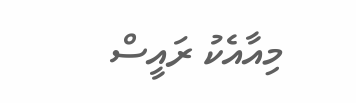މިއާއެކު ރައީސް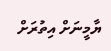ޔާމީނަށް އިތުރަށް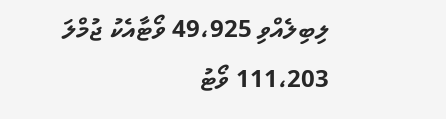ލިބިލެއްވި 49،925 ވޯޓާއެކު ޖުމްލަ 111،203 ވޯޓު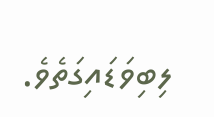ލިބިވަޑައިގަތެވެ.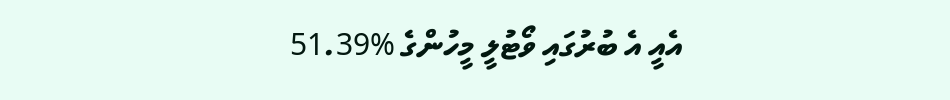އެއީ އެ ބުރުގައި ވޯޓުލީ މީހުންގެ %51.39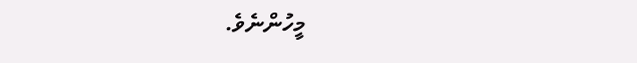މީހުންނެވެ.